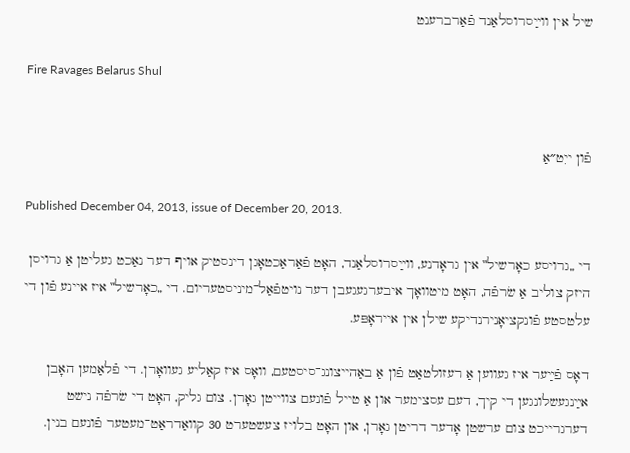שיל אין ווײַסרוסלאַנד פֿאַרברענט

Fire Ravages Belarus Shul


פֿון ייִט״אַ

Published December 04, 2013, issue of December 20, 2013.

די „גרויסע כאָרשיל‟ אין גראָדנע, ווײַסרוסלאַנד, האָט פֿאַראַכטאָגן דינסטיק אויף דער נאַכט געליטן אַ גרויסן היזק צוליב אַ שׂרפֿה, האָט מיטוואָך איבערגעגעבן דער נויטפֿאַל־מיניסטעריום. די „כאָרשיל‟ איז איינע פֿון די עלטסטע פֿונקציאָנירנדיקע שילן אין אייראָפּע.

דאָס פֿײַער איז געווען אַ רעזולטאַט פֿון אַ באַהייצונג־סיסטעם, וואָס איז קאַליע געוואָרן. די פֿלאַמען האָבן אײַנגעשלונגען די קיך, דעם עסצימער און אַ טייל פֿונעם צווייטן גאָרן. צום גליק, האָט די שׂרפֿה נישט דערגרייכט צום ערשטן אָדער דריטן גאָרן, און האָט בלויז צעשטערט 30 קוואַדראַט־מעטער פֿונעם בנין.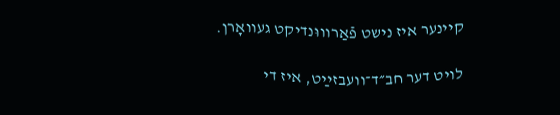קיינער איז נישט פֿאַרוווּנדיקט געוואָרן.

לויט דער חב״ד־וועבזײַט, איז די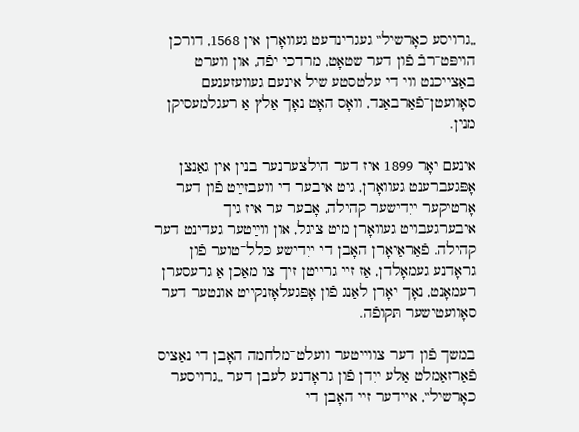„גרויסע כאָרשיל‟ געגרינדעט געוואָרן אין 1568, דורכן הויפּט־רבֿ פֿון דער שטאָט, מרדכי יפֿה, און ווערט באַצייכנט ווי די עלטסטע שיל אינעם געוועזענעם סאָוועטן־פֿאַרבאַנד, וואָס האָט נאָך אַלץ אַ רעגלמעסיקן מנין.

אינעם יאָר 1899 איז דער הילצערנער בנין אין גאַנצן אָפּגעברענט געוואָרן, גיט איבער די וועבזײַט פֿון דער אָרטיקער ייִדישער קהילה, אָבער ער איז גיך איבערגעבויט געוואָרן מיט ציגל, און ווײַטער געדינט דער קהילה. פֿאַראַיאָרן האָבן די ייִדישע כּלל־טוער פֿון גראָדנע געמאָלדן, אַז זיי גרייטן זיך צו מאַכן אַ גרעסערן רעמאָנט, נאָך יאָרן לאַנג פֿון אָפּגעלאָזנקייט אונטער דער סאָוועטישער תּקופֿה.

במשך פֿון דער צווייטער וועלט־מלחמה האָבן די נאַציס פֿאַרזאַמלט אַלע ייִדן פֿון גראָדנע לעבן דער „גרויסער כאָרשיל‟, איידער זיי האָבן די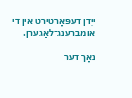ייִדן דעפּאָרטירט אין די אומברענג־לאַגערן.

נאָך דער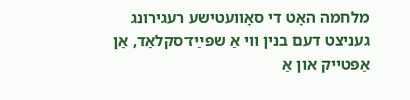מלחמה האָט די סאָוועטישע רעגירונג געניצט דעם בנין ווי אַ שפּײַז־סקלאַד, אַן אַפּטייק און אַ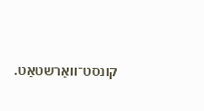קונסט־וואַרשטאַט.